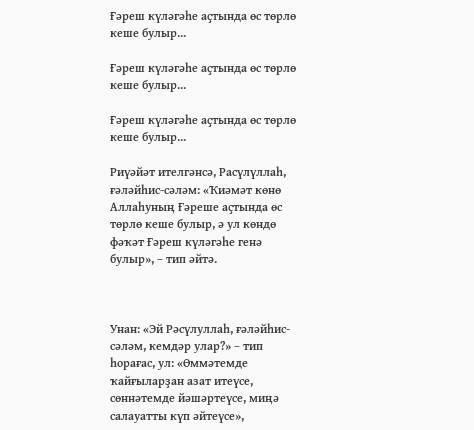Ғәреш күләгәһе аҫтында өс төрлө кеше булыр...

Ғәреш күләгәһе аҫтында өс төрлө кеше булыр...

Ғәреш күләгәһе аҫтында өс төрлө кеше булыр...

Риүәйәт ителгәнсә, Расүлүллаһ, ғәләйһис-сәләм: «Ҡиәмәт көнө Аллаһуның Ғәреше аҫтында өс төрлө кеше булыр, ә ул көндө фәҡәт Ғәреш күләгәһе генә булыр», – тип әйтә.



Унан: «Эй Рәсүлуллаһ, ғәләйһис-сәләм, кемдәр улар?» – тип һорағас, ул: «Өммәтемде ҡайғыларҙан азат итеүсе, сөннәтемде йәшәртеүсе, миңә салауатты күп әйтеүсе»,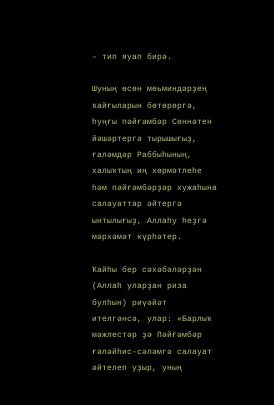– тип яуап бирә.

Шуның өсөн мөьминдәрҙең ҡайғыларын бөтөрөргә, һуңғы пәйғәмбәр Сөннәтен йәшәртергә тырышығыҙ, ғаләмдәр Раббыһының, халыҡтың иң хөрмәтлеһе һәм пәйғәмбәрҙәр хужаһына салауаттар әйтергә ынтылығыҙ, Аллаһу һеҙгә мәрхәмәт күрһәтер.

Ҡайһы бер сәхәбәләрҙән (Аллаһ уларҙан риза булһын) риүәйәт ителгәнсә, улар: «Барлыҡ мәжлестәр ҙә Пәйғәмбәр ғәләйһис-сәләмгә салауат әйтелеп уҙыр, уның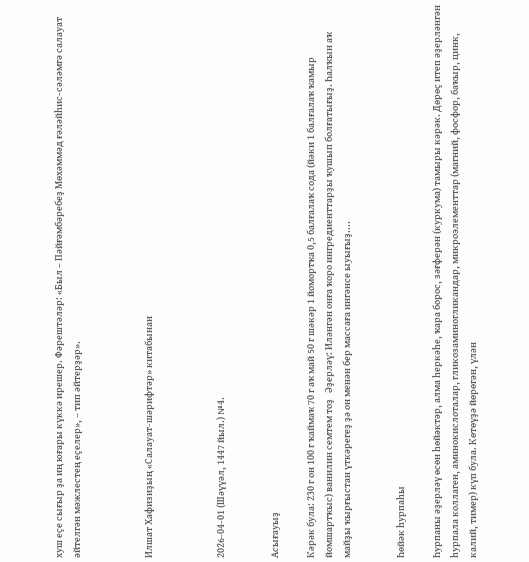хуш еҫе сығыр ҙа иң юғары күккә ирешер. Фәрештәләр: «Был – Пәйғәмбәребеҙ Мөхәммәд ғәләйһис-сәләмгә салауат әйтелгән мәжлестең еҫелер», – тип әйтерҙәр».



Илшат Хафизиҙың «Салауат-шәрифтәр» китабынан



2026-04-01 (Шәүүәл, 1447 йыл.) №4.


Асығауыҙ

Кәрәк була: 230 г он 100 г ҡаймаҡ 70 г аҡ май 50 г шәкәр 1 йомортҡа 0,5 балғалаҡ сода (йәки 1 балғалаҡ ҡамыр йомшартҡыс) ванилин семтем тоҙ   Әҙерләү: Иләнгән онға ҡоро ингредиенттарҙы ҡушып болғатығыҙ. Һалҡын аҡ майҙы ҡырғыстан үткәрегеҙ ҙә он менән бер массаға ингәнсе ыуығыҙ....


Һөйәк һурпаһы

Һурпаны әҙерләү өсөн һөйәктәр, алма һеркәһе, ҡара борос, зәғферән (куркума) тамыры кәрәк. Дөрөҫ итеп әҙерләнгән һурпала коллаген, аминокислоталар, гликозаминогликандар, микроэлементтар (магний, фосфор, баҡыр, цинк, калий, тимер) күп була. Көтөүҙә йөрөгән, үлән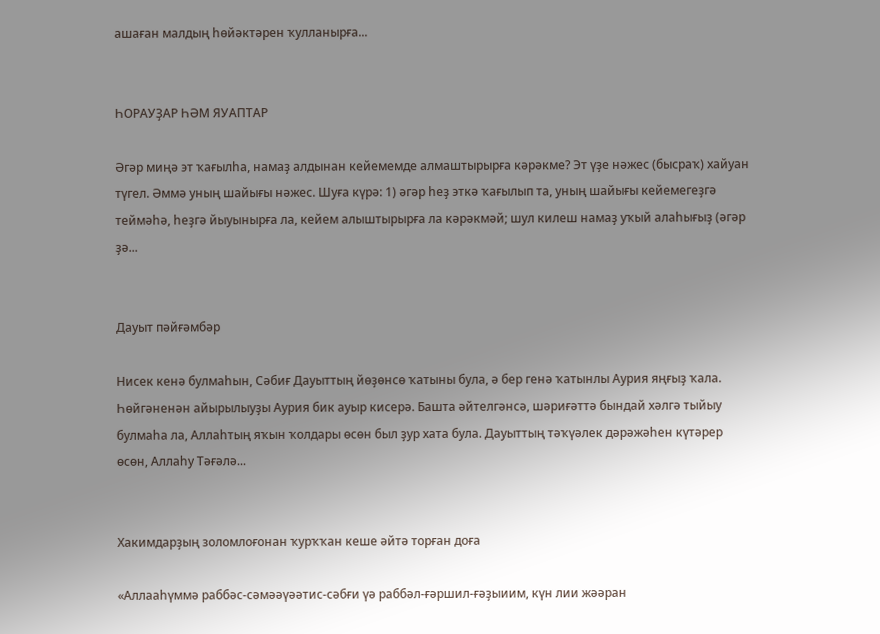ашаған малдың һөйәктәрен ҡулланырға...


ҺОРАУҘАР ҺӘМ ЯУАПТАР

Әгәр миңә эт ҡағылһа, намаҙ алдынан кейемемде алмаштырырға кәрәкме? Эт үҙе нәжес (бысраҡ) хайуан түгел. Әммә уның шайығы нәжес. Шуға күрә: 1) әгәр һеҙ эткә ҡағылып та, уның шайығы кейемегеҙгә теймәһә, һеҙгә йыуынырға ла, кейем алыштырырға ла кәрәкмәй; шул килеш намаҙ уҡый алаһығыҙ (әгәр ҙә...


Дауыт пәйғәмбәр

Нисек кенә булмаһын, Сәбиғ Дауыттың йөҙөнсө ҡатыны була, ә бер генә ҡатынлы Аурия яңғыҙ ҡала. Һөйгәненән айырылыуҙы Аурия бик ауыр кисерә. Башта әйтелгәнсә, шәриғәттә бындай хәлгә тыйыу булмаһа ла, Аллаһтың яҡын ҡолдары өсөн был ҙур хата була. Дауыттың тәҡүәлек дәрәжәһен күтәрер өсөн, Аллаһу Тәғәлә...


Хакимдарҙың золомлоғонан ҡурҡҡан кеше әйтә торған доға

«Аллааһүммә раббәс-сәмәәүәәтис-сәбғи үә раббәл-ғәршил-ғәҙыиим, күн лии жәәран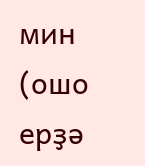мин (ошо ерҙә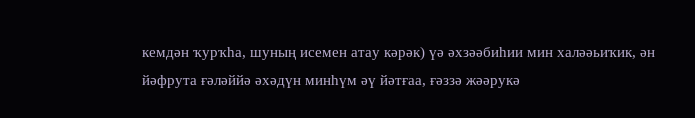кемдән ҡурҡһа, шуның исемен атау кәрәк) үә әхзәәбиһии мин халәәьиҡик, ән йәфрута ғәләййә әхәдүн минһүм әү йәтғаа, ғәззә жәәрукә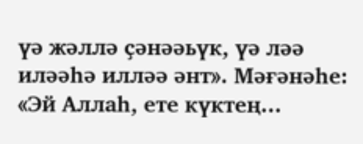үә жәллә ҫәнәәьүк, үә ләә иләәһә илләә әнт». Мәғәнәһе: «Эй Аллаһ, ете күктең...